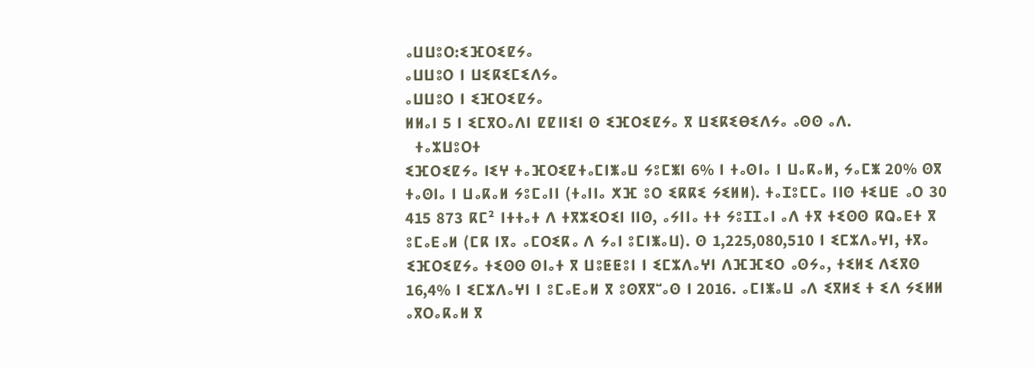ⴰⵡⵡⵓⵔ:ⵉⴼⵔⵉⵇⵢⴰ
ⴰⵡⵡⵓⵔ ⵏ ⵡⵉⴽⵉⵎⵉⴷⵢⴰ
ⴰⵡⵡⵓⵔ ⵏ ⵉⴼⵔⵉⵇⵢⴰ
ⵍⵍⴰⵏ 5 ⵏ ⵉⵎⴳⵔⴰⴷⵏ ⵇⵇⵏⵏⵉⵏ ⵙ ⵉⴼⵔⵉⵇⵢⴰ ⴳ ⵡⵉⴽⵉⴱⵉⴷⵢⴰ ⴰⵙⵙ ⴰⴷ.
  ⵜⴰⵣⵡⵓⵔⵜ
ⵉⴼⵔⵉⵇⵢⴰ ⵏⵉⵖ ⵜⴰⴼⵔⵉⵇⵜⴰⵎⵏⵥⴰⵡ ⵢⵓⵎⵥⵏ 6% ⵏ ⵜⴰⵙⵏⴰ ⵏ ⵡⴰⴽⴰⵍ, ⵢⴰⵎⵥ 20% ⵙⴳ ⵜⴰⵙⵏⴰ ⵏ ⵡⴰⴽⴰⵍ ⵢⵓⵎⴰⵏⵏ (ⵜⴰⵏⵏⴰ ⵅⴼ ⵓⵔ ⵉⴽⴽⵉ ⵢⵉⵍⵍ). ⵜⴰⵊⵓⵎⵎⴰ ⵏⵏⵙ ⵜⵉⵡⴹ ⴰⵔ 30 415 873 ⴽⵎ² ⵏⵜⵜⴰⵜ ⴷ ⵜⴳⵣⵉⵔⵉⵏ ⵏⵏⵙ, ⴰⵢⵏⵏⴰ ⵜⵜ ⵢⵓⵊⵊⴰⵏ ⴰⴷ ⵜⴳ ⵜⵉⵙⵙ ⴽⵕⴰⴹⵜ ⴳ ⵓⵎⴰⴹⴰⵍ (ⵎⴽ ⵏⴳⴰ ⴰⵎⵔⵉⴽⴰ ⴷ ⵢⴰⵏ ⵓⵎⵏⵥⴰⵡ). ⵙ 1,225,080,510 ⵏ ⵉⵎⵣⴷⴰⵖⵏ, ⵜⴳⴰ ⵉⴼⵔⵉⵇⵢⴰ ⵜⵉⵙⵙ ⵙⵏⴰⵜ ⴳ ⵡⵓⵟⵟⵓⵏ ⵏ ⵉⵎⵣⴷⴰⵖⵏ ⴷⴼⴼⵉⵔ ⴰⵙⵢⴰ, ⵜⵉⵍⵉ ⴷⵉⴳⵙ 16,4% ⵏ ⵉⵎⵣⴷⴰⵖⵏ ⵏ ⵓⵎⴰⴹⴰⵍ ⴳ ⵓⵙⴳⴳⵯⴰⵙ ⵏ 2016. ⴰⵎⵏⵥⴰⵡ ⴰⴷ ⵉⴳⵍⵉ ⵜ ⵉⴷ ⵢⵉⵍⵍ ⴰⴳⵔⴰⴽⴰⵍ ⴳ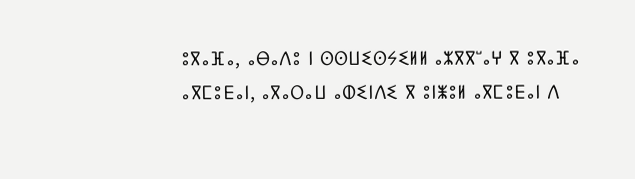ⵓⴳⴰⴼⴰ, ⴰⴱⴰⴷⵓ ⵏ ⵙⵙⵡⵉⵙⵢⵉⵍⵍ ⴰⵣⴳⴳⵯⴰⵖ ⴳ ⵓⴳⴰⴼⴰ ⴰⴳⵎⵓⴹⴰⵏ, ⴰⴳⴰⵔⴰⵡ ⴰⵀⵉⵏⴷⵉ ⴳ ⵓⵏⵥⵓⵍ ⴰⴳⵎⵓⴹⴰⵏ ⴷ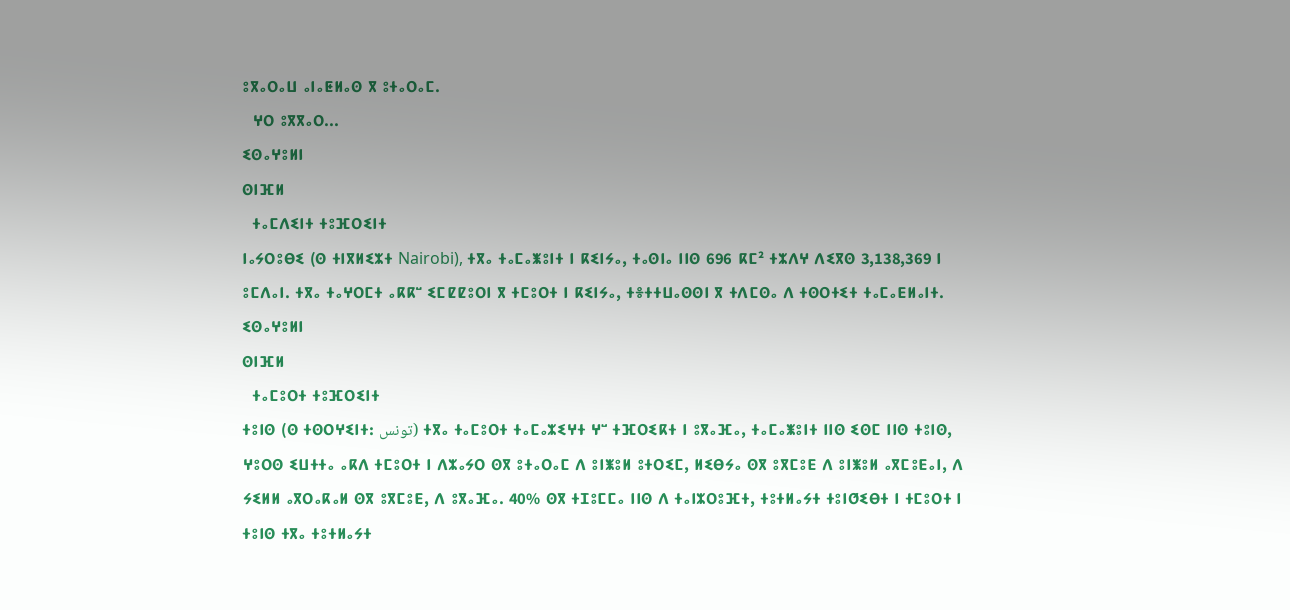ⵓⴳⴰⵔⴰⵡ ⴰⵏⴰⵟⵍⴰⵙ ⴳ ⵓⵜⴰⵔⴰⵎ.
  ⵖⵔ ⵓⴳⴳⴰⵔ...
ⵉⵙⴰⵖⵓⵍⵏ
ⵙⵏⴼⵍ
  ⵜⴰⵎⴷⵉⵏⵜ ⵜⵓⴼⵔⵉⵏⵜ
ⵏⴰⵢⵔⵓⴱⵉ (ⵙ ⵜⵏⴳⵍⵉⵣⵜ Nairobi), ⵜⴳⴰ ⵜⴰⵎⴰⵥⵓⵏⵜ ⵏ ⴽⵉⵏⵢⴰ, ⵜⴰⵙⵏⴰ ⵏⵏⵙ 696 ⴽⵎ² ⵜⵣⴷⵖ ⴷⵉⴳⵙ 3,138,369 ⵏ ⵓⵎⴷⴰⵏ. ⵜⴳⴰ ⵜⴰⵖⵔⵎⵜ ⴰⴽⴽⵯ ⵉⵎⵇⵇⵓⵔⵏ ⴳ ⵜⵎⵓⵔⵜ ⵏ ⴽⵉⵏⵢⴰ, ⵜⴻⵜⵜⵡⴰⵙⵙⵏ ⴳ ⵜⴷⵎⵙⴰ ⴷ ⵜⵙⵔⵜⵉⵜ ⵜⴰⵎⴰⴹⵍⴰⵏⵜ.
ⵉⵙⴰⵖⵓⵍⵏ
ⵙⵏⴼⵍ
  ⵜⴰⵎⵓⵔⵜ ⵜⵓⴼⵔⵉⵏⵜ
ⵜⵓⵏⵙ (ⵙ ⵜⵙⵔⵖⵉⵏⵜ: تونس) ⵜⴳⴰ ⵜⴰⵎⵓⵔⵜ ⵜⴰⵎⴰⵣⵉⵖⵜ ⵖⵯ ⵜⴼⵔⵉⴽⵜ ⵏ ⵓⴳⴰⴼⴰ, ⵜⴰⵎⴰⵥⵓⵏⵜ ⵏⵏⵙ ⵉⵙⵎ ⵏⵏⵙ ⵜⵓⵏⵙ, ⵖⵓⵔⵙ ⵉⵡⵜⵜⴰ ⴰⴽⴷ ⵜⵎⵓⵔⵜ ⵏ ⴷⵣⴰⵢⵔ ⵙⴳ ⵓⵜⴰⵔⴰⵎ ⴷ ⵓⵏⵥⵓⵍ ⵓⵜⵔⵉⵎ, ⵍⵉⴱⵢⴰ ⵙⴳ ⵓⴳⵎⵓⴹ ⴷ ⵓⵏⵥⵓⵍ ⴰⴳⵎⵓⴹⴰⵏ, ⴷ ⵢⵉⵍⵍ ⴰⴳⵔⴰⴽⴰⵍ ⵙⴳ ⵓⴳⵎⵓⴹ, ⴷ ⵓⴳⴰⴼⴰ. 40% ⵙⴳ ⵜⵊⵓⵎⵎⴰ ⵏⵏⵙ ⴷ ⵜⴰⵏⵣⵔⵓⴼⵜ, ⵜⵓⵜⵍⴰⵢⵜ ⵜⵓⵏⵚⵉⴱⵜ ⵏ ⵜⵎⵓⵔⵜ ⵏ ⵜⵓⵏⵙ ⵜⴳⴰ ⵜⵓⵜⵍⴰⵢⵜ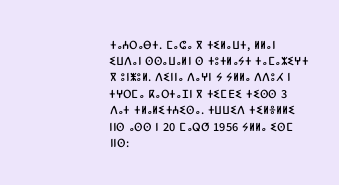ⵜⴰⵄⵔⴰⴱⵜ. ⵎⴰⵛⴰ ⴳ ⵜⵉⵍⴰⵡⵜ, ⵍⵍⴰⵏ ⵉⵡⴷⴰⵏ ⵙⵙⴰⵡⴰⵍⵏ ⵙ ⵜⵓⵜⵍⴰⵢⵜ ⵜⴰⵎⴰⵣⵉⵖⵜ ⴳ ⵓⵏⵥⵓⵍ. ⴷⵉⵏⵏⴰ ⴷⴰⵖⵏ ⵢ ⵢⵍⵍⴰ ⴷⴷⵓⵃ ⵏ ⵜⵖⵔⵎⴰ ⴽⴰⵔⵜⴰⵊⵏ ⴳ ⵜⵉⵎⴹⵉ ⵜⵉⵙⵙ 3 ⴷⴰⵜ ⵜⵍⴰⵍⵉⵜⵄⵉⵙⴰ. ⵜⵡⵡⵉⴷ ⵜⵉⵍⴻⵍⵍⵉ ⵏⵏⵙ ⴰⵙⵙ ⵏ 20 ⵎⴰⵕⵚ 1956 ⵢⵍⵍⴰ ⵉⵙⵎ ⵏⵏⵙ: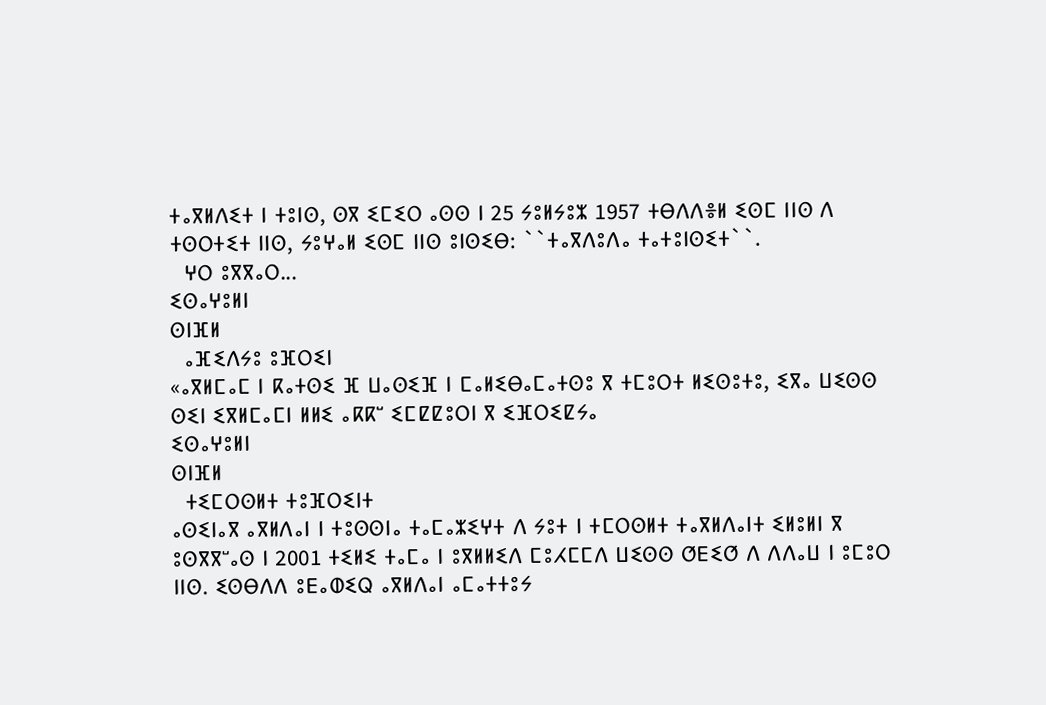ⵜⴰⴳⵍⴷⵉⵜ ⵏ ⵜⵓⵏⵙ, ⵙⴳ ⵉⵎⵉⵔ ⴰⵙⵙ ⵏ 25 ⵢⵓⵍⵢⵓⵣ 1957 ⵜⴱⴷⴷⴻⵍ ⵉⵙⵎ ⵏⵏⵙ ⴷ ⵜⵙⵔⵜⵉⵜ ⵏⵏⵙ, ⵢⵓⵖⴰⵍ ⵉⵙⵎ ⵏⵏⵙ ⵓⵏⵙⵉⴱ: ``ⵜⴰⴳⴷⵓⴷⴰ ⵜⴰⵜⵓⵏⵙⵉⵜ``.
  ⵖⵔ ⵓⴳⴳⴰⵔ...
ⵉⵙⴰⵖⵓⵍⵏ
ⵙⵏⴼⵍ
  ⴰⴼⵉⴷⵢⵓ ⵓⴼⵔⵉⵏ
«ⴰⴳⵍⵎⴰⵎ ⵏ ⴽⴰⵜⵙⵉ ⴼ ⵡⴰⵙⵉⴼ ⵏ ⵎⴰⵍⵉⴱⴰⵎⴰⵜⵙⵓ ⴳ ⵜⵎⵓⵔⵜ ⵍⵉⵙⵓⵜⵓ, ⵉⴳⴰ ⵡⵉⵙⵙ ⵙⵉⵏ ⵉⴳⵍⵎⴰⵎⵏ ⵍⵍⵉ ⴰⴽⴽⵯ ⵉⵎⵇⵇⵓⵔⵏ ⴳ ⵉⴼⵔⵉⵇⵢⴰ
ⵉⵙⴰⵖⵓⵍⵏ
ⵙⵏⴼⵍ
  ⵜⵉⵎⵔⵙⵍⵜ ⵜⵓⴼⵔⵉⵏⵜ
ⴰⵙⵉⵏⴰⴳ ⴰⴳⵍⴷⴰⵏ ⵏ ⵜⵓⵙⵙⵏⴰ ⵜⴰⵎⴰⵣⵉⵖⵜ ⴷ ⵢⵓⵜ ⵏ ⵜⵎⵔⵙⵍⵜ ⵜⴰⴳⵍⴷⴰⵏⵜ ⵉⵍⵓⵍⵏ ⴳ ⵓⵙⴳⴳⵯⴰⵙ ⵏ 2001 ⵜⵉⵍⵉ ⵜⴰⵎⴰ ⵏ ⵓⴳⵍⵍⵉⴷ ⵎⵓⵃⵎⵎⴷ ⵡⵉⵙⵙ ⵚⴹⵉⵚ ⴷ ⴷⴷⴰⵡ ⵏ ⵓⵎⵓⵔ ⵏⵏⵙ. ⵉⵙⴱⴷⴷ ⵓⴹⴰⵀⵉⵕ ⴰⴳⵍⴷⴰⵏ ⴰⵎⴰⵜⵜⵓⵢ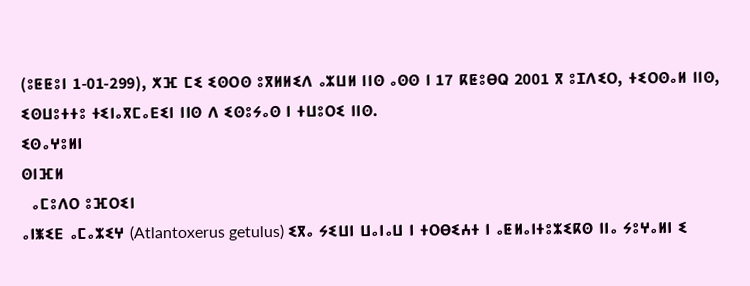(ⵓⵟⵟⵓⵏ 1-01-299), ⵅⴼ ⵎⵉ ⵉⵙⵔⵙ ⵓⴳⵍⵍⵉⴷ ⴰⵣⵡⵍ ⵏⵏⵙ ⴰⵙⵙ ⵏ 17 ⴽⵟⵓⴱⵕ 2001 ⴳ ⵓⵊⴷⵉⵔ, ⵜⵉⵔⵙⴰⵍ ⵏⵏⵙ, ⵉⵙⵡⵓⵜⵜⵓ ⵜⵉⵏⴰⴳⵎⴰⴹⵉⵏ ⵏⵏⵙ ⴷ ⵉⵙⵓⵢⴰⵙ ⵏ ⵜⵡⵓⵔⵉ ⵏⵏⵙ.
ⵉⵙⴰⵖⵓⵍⵏ
ⵙⵏⴼⵍ
  ⴰⵎⵓⴷⵔ ⵓⴼⵔⵉⵏ
ⴰⵏⵥⵉⴹ ⴰⵎⴰⵣⵉⵖ (Atlantoxerus getulus) ⵉⴳⴰ ⵢⵉⵡⵏ ⵡⴰⵏⴰⵡ ⵏ ⵜⵔⴱⵉⵄⵜ ⵏ ⴰⵟⵍⴰⵏⵜⵓⵣⵉⴽⵙ ⵏⵏⴰ ⵢⵓⵖⴰⵍⵏ ⵉ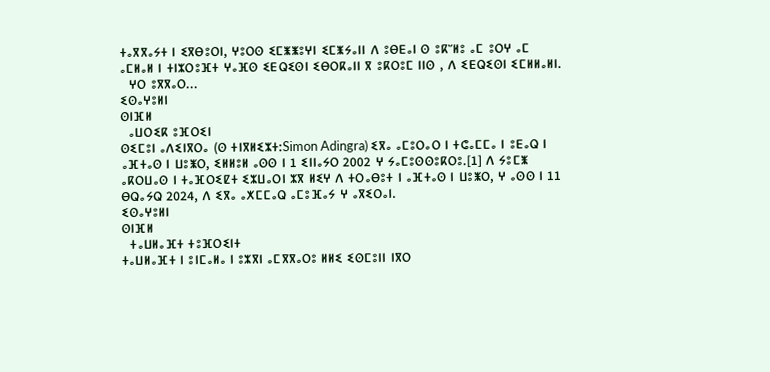ⵜⴰⴳⴳⴰⵢⵜ ⵏ ⵉⴳⴱⵓⵔⵏ, ⵖⵓⵔⵙ ⵉⵎⵥⵥⵓⵖⵏ ⵉⵎⵥⵢⴰⵏⵏ ⴷ ⵓⴱⴹⴰⵏ ⵙ ⵓⴽⵯⵍⵓ ⴰⵎ ⵓⵔⵖ ⴰⵎ ⴰⵎⵍⴰⵍ ⵏ ⵜⵏⵣⵔⵓⴼⵜ ⵖⴰⴼⵙ ⵉⴹⵕⵉⵙⵏ ⵉⴱⵔⴽⴰⵏⵏ ⴳ ⵓⴽⵔⵓⵎ ⵏⵏⵙ , ⴷ ⵉⴹⵕⵉⵙⵏ ⵉⵎⵍⵍⴰⵍⵏ.
  ⵖⵔ ⵓⴳⴳⴰⵔ...
ⵉⵙⴰⵖⵓⵍⵏ
ⵙⵏⴼⵍ
  ⴰⵡⵔⵉⴽ ⵓⴼⵔⵉⵏ
ⵙⵉⵎⵓⵏ ⴰⴷⵉⵏⴳⵔⴰ (ⵙ ⵜⵏⴳⵍⵉⵣⵜ:Simon Adingra) ⵉⴳⴰ ⴰⵎⵓⵔⴰⵔ ⵏ ⵜⵛⴰⵎⵎⴰ ⵏ ⵓⴹⴰⵕ ⵏ ⴰⴼⵜⴰⵙ ⵏ ⵡⵓⵥⵔ, ⵉⵍⵍⵓⵍ ⴰⵙⵙ ⵏ 1 ⵉⵏⵏⴰⵢⵔ 2002 ⵖ ⵢⴰⵎⵓⵙⵙⵓⴽⵔⵓ.[1] ⴷ ⵢⵓⵎⵥ ⴰⴽⵔⵡⴰⵙ ⵏ ⵜⴰⴼⵔⵉⵇⵜ ⵉⵣⵡⴰⵔⵏ ⵣⴳ ⵍⵉⵖ ⴷ ⵜⵔⴰⴱⵓⵜ ⵏ ⴰⴼⵜⴰⵙ ⵏ ⵡⵓⵥⵔ, ⵖ ⴰⵙⵙ ⵏ 11 ⴱⵕⴰⵢⵕ 2024, ⴷ ⵉⴳⴰ ⴰⵅⵎⵎⴰⵕ ⴰⵎⵓⴼⴰⵢ ⵖ ⴰⴳⵉⵔⴰⵏ.
ⵉⵙⴰⵖⵓⵍⵏ
ⵙⵏⴼⵍ
  ⵜⴰⵡⵍⴰⴼⵜ ⵜⵓⴼⵔⵉⵏⵜ
ⵜⴰⵡⵍⴰⴼⵜ ⵏ ⵓⵏⵎⴰⵍⴰ ⵏ ⵓⵣⴳⵏ ⴰⵎⴳⴳⴰⵔⵓ ⵍⵍⵉ ⵉⵙⵎⵓⵏⵏ ⵏⴳⵔ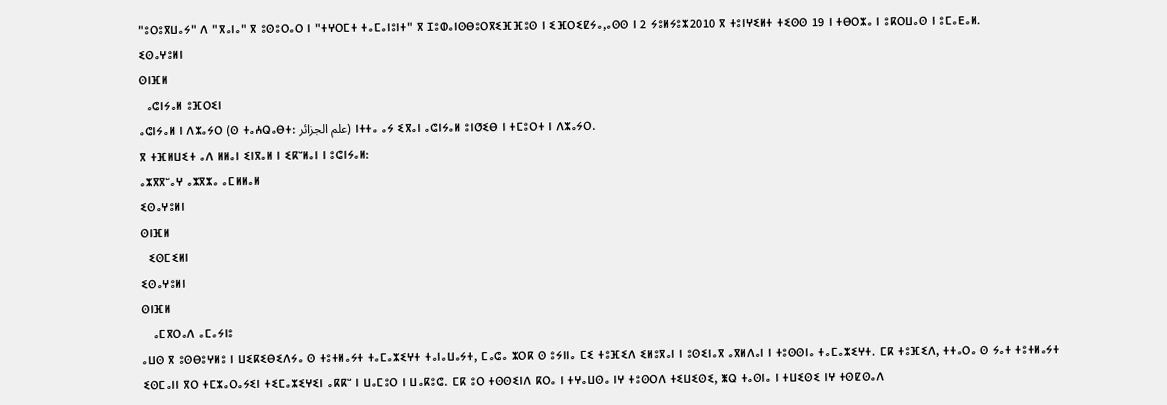"ⵓⵔⵓⴳⵡⴰⵢ" ⴷ "ⴳⴰⵏⴰ" ⴳ ⵓⵙⵓⵔⴰⵔ ⵏ "ⵜⵖⵔⵎⵜ ⵜⴰⵎⴰⵏⵓⵏⵜ" ⴳ ⵊⵓⵀⴰⵏⵙⴱⵓⵔⴳⵉⴼⴼⵓⵙ ⵏ ⵉⴼⵔⵉⵇⵢⴰ,ⴰⵙⵙ ⵏ 2 ⵢⵓⵍⵢⵓⵣ2010 ⴳ ⵜⵓⵏⵖⵉⵍⵜ ⵜⵉⵙⵙ 19 ⵏ ⵜⴱⵔⵣⴰ ⵏ ⵓⴽⵔⵡⴰⵙ ⵏ ⵓⵎⴰⴹⴰⵍ.
ⵉⵙⴰⵖⵓⵍⵏ
ⵙⵏⴼⵍ
  ⴰⵛⵏⵢⴰⵍ ⵓⴼⵔⵉⵏ
ⴰⵛⵏⵢⴰⵍ ⵏ ⴷⵣⴰⵢⵔ (ⵙ ⵜⴰⵄⵕⴰⴱⵜ: علم الجزائر) ⵏⵜⵜⴰ ⴰⵢ ⵉⴳⴰⵏ ⴰⵛⵏⵢⴰⵍ ⵓⵏⵚⵉⴱ ⵏ ⵜⵎⵓⵔⵜ ⵏ ⴷⵣⴰⵢⵔ.
ⴳ ⵜⴼⵍⵡⵉⵜ ⴰⴷ ⵍⵍⴰⵏ ⵉⵏⴳⴰⵍ ⵏ ⵉⴽⵯⵍⴰⵏ ⵏ ⵓⵛⵏⵢⴰⵍ:
ⴰⵣⴳⴳⵯⴰⵖ ⴰⵣⴳⵣⴰ ⴰⵎⵍⵍⴰⵍ
ⵉⵙⴰⵖⵓⵍⵏ
ⵙⵏⴼⵍ
  ⵉⵙⵎⵉⵍⵏ
ⵉⵙⴰⵖⵓⵍⵏ
ⵙⵏⴼⵍ
   ⴰⵎⴳⵔⴰⴷ ⴰⵎⴰⵢⵏⵓ
ⴰⵡⵙ ⴳ ⵓⵙⴱⵓⵖⵍⵓ ⵏ ⵡⵉⴽⵉⴱⵉⴷⵢⴰ ⵙ ⵜⵓⵜⵍⴰⵢⵜ ⵜⴰⵎⴰⵣⵉⵖⵜ ⵜⴰⵏⴰⵡⴰⵢⵜ, ⵎⴰⵛⴰ ⵣⵔⴽ ⵙ ⵓⵢⵏⵏⴰ ⵎⵉ ⵜⵓⴼⵉⴷ ⵉⵍⵓⴳⴰⵏ ⵏ ⵓⵙⵉⵏⴰⴳ ⴰⴳⵍⴷⴰⵏ ⵏ ⵜⵓⵙⵙⵏⴰ ⵜⴰⵎⴰⵣⵉⵖⵜ. ⵎⴽ ⵜⵓⴼⵉⴷ, ⵜⵜⴰⵔⴰ ⵙ ⵢⴰⵜ ⵜⵓⵜⵍⴰⵢⵜ ⵉⵙⵎⴰⵏⵏ ⴳⵔ ⵜⵎⵣⴰⵔⴰⵢⵉⵏ ⵜⵉⵎⴰⵣⵉⵖⵉⵏ ⴰⴽⴽⵯ ⵏ ⵡⴰⵎⵓⵔ ⵏ ⵡⴰⴽⵓⵛ. ⵎⴽ ⵓⵔ ⵜⵙⵙⵉⵏⴷ ⴽⵔⴰ ⵏ ⵜⵖⴰⵡⵙⴰ ⵏⵖ ⵜⵓⵙⵔⴷ ⵜⵉⵡⵉⵙⵉ, ⵥⵕ ⵜⴰⵙⵏⴰ ⵏ ⵜⵡⵉⵙⵉ ⵏⵖ ⵜⵙⵇⵙⴰⴷ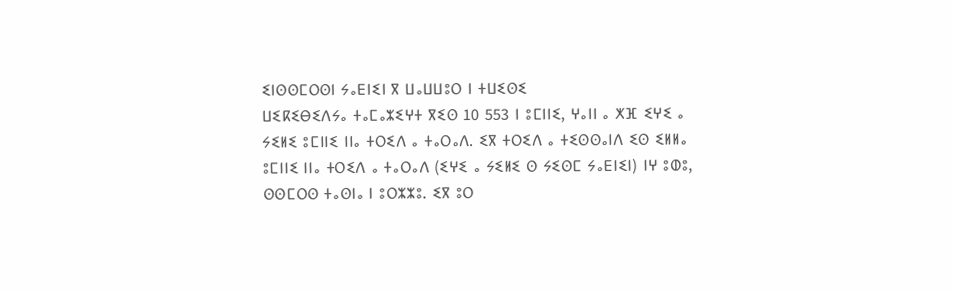ⵉⵏⵙⵙⵎⵔⵙⵏ ⵢⴰⴹⵏⵉⵏ ⴳ ⵡⴰⵡⵡⵓⵔ ⵏ ⵜⵡⵉⵙⵉ
ⵡⵉⴽⵉⴱⵉⴷⵢⴰ ⵜⴰⵎⴰⵣⵉⵖⵜ ⴳⵉⵙ 10 553 ⵏ ⵓⵎⵏⵏⵉ, ⵖⴰⵏⵏ ⴰ ⵅⴼ ⵉⵖⵉ ⴰ ⵢⵉⵍⵉ ⵓⵎⵏⵏⵉ ⵏⵏⴰ ⵜⵔⵉⴷ ⴰ ⵜⴰⵔⴰⴷ. ⵉⴳ ⵜⵔⵉⴷ ⴰ ⵜⵉⵙⵙⴰⵏⴷ ⵉⵙ ⵉⵍⵍⴰ ⵓⵎⵏⵏⵉ ⵏⵏⴰ ⵜⵔⵉⴷ ⴰ ⵜⴰⵔⴰⴷ (ⵉⵖⵉ ⴰ ⵢⵉⵍⵉ ⵙ ⵢⵉⵙⵎ ⵢⴰⴹⵏⵉⵏ) ⵏⵖ ⵓⵀⵓ, ⵙⵙⵎⵔⵙ ⵜⴰⵙⵏⴰ ⵏ ⵓⵔⵣⵣⵓ. ⵉⴳ ⵓⵔ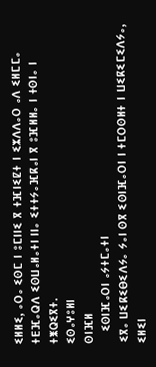ⵉⵍⵍⵉ, ⴰⵔⴰ ⵉⵙⵎ ⵏ ⵓⵎⵏⵏⵉ ⴳ ⵜⴼⵏⵉⵇⵜ ⵏ ⵉⵣⴷⴷⴰⵔ ⴰⴷ ⵉⵍⵎⵎⴰ ⵜⴹⴼⴰⵕⴷ ⵉⵙⵡⴰⵍⴰⵜⵏ ⵏⵏⴰ ⵉⵜⵜⵢⴰⴼⴽⴰⵏ ⴳ ⵓⴼⵍⵍⴰ ⵏ ⵜⵙⵏⴰ ⵏ ⵜⵥⵕⵉⴳⵜ.
ⵉⵙⴰⵖⵓⵍⵏ
ⵙⵏⴼⵍ
   ⵉⵙⵏⴼⴰⵔⵏ ⴰⵢⵜⵎⴰⵜⵏ
ⵉⴳⴰ ⵡⵉⴽⵉⴱⵉⴷⵢⴰ ⵢⴰⵏ ⵙⴳ ⵉⵙⵏⴼⴰⵔⵏ ⵏ ⵜⵎⵔⵙⵍⵜ ⵏ ⵡⵉⴽⵉⵎⵉⴷⵢⴰ, ⵉⵍⵉⵏ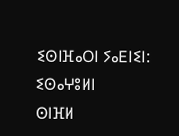ⵉⵙⵏⴼⴰⵔⵏ ⵢⴰⴹⵏⵉⵏ:
ⵉⵙⴰⵖⵓⵍⵏ
ⵙⵏⴼⵍ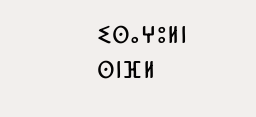ⵉⵙⴰⵖⵓⵍⵏ
ⵙⵏⴼⵍ